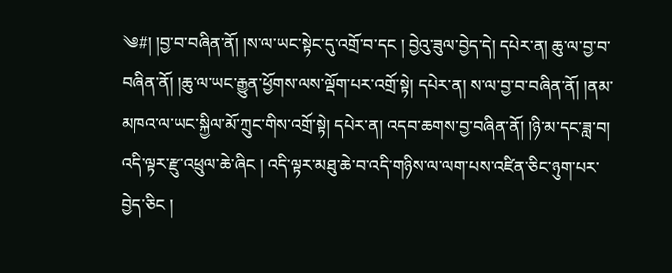༄#། །བྱ་བ་བཞིན་ནོ། །ས་ལ་ཡང་སྟེང་དུ་འགྲོ་བ་དང ། བྱེའུ་ཟུལ་བྱེད་དེ། དཔེར་ན། ཆུ་ལ་བྱ་བ་བཞིན་ནོ། །ཆུ་ལ་ཡང་རྒྱུན་ཕྱོགས་ལས་ལྡོག་པར་འགྲོ་སྟེ། དཔེར་ན། ས་ལ་བྱ་བ་བཞིན་ནོ། །ནམ་མཁའ་ལ་ཡང་སྐྱིལ་མོ་ཀྲུང་གིས་འགྲོ་སྟེ། དཔེར་ན། འདབ་ཆགས་བྱ་བཞིན་ནོ། །ཉི་མ་དང་ཟླ་བ། འདི་ལྟར་རྫུ་འཕྲུལ་ཆེ་ཞིང ། འདི་ལྟར་མཐུ་ཆེ་བ་འདི་གཉིས་ལ་ལག་པས་འཛིན་ཅིང་ཉུག་པར་བྱེད་ཅིང །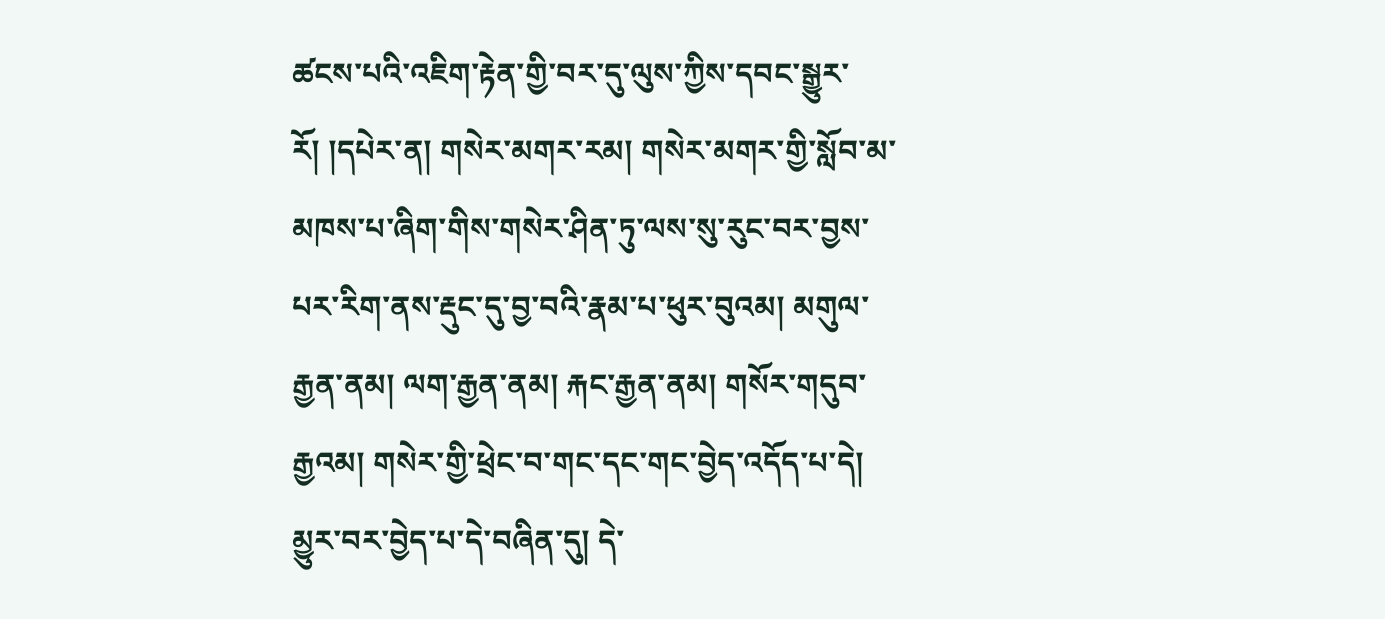ཚངས་པའི་འཇིག་རྟེན་གྱི་བར་དུ་ལུས་ཀྱིས་དབང་སྒྱུར་རོ། །དཔེར་ན། གསེར་མགར་རམ། གསེར་མགར་གྱི་སློབ་མ་མཁས་པ་ཞིག་གིས་གསེར་ཤིན་ཏུ་ལས་སུ་རུང་བར་བྱས་པར་རིག་ནས་རྡུང་དུ་བྱ་བའི་རྣམ་པ་ཕུར་བུའམ། མགུལ་རྒྱན་ནམ། ལག་རྒྱན་ནམ། རྐང་རྒྱན་ནམ། གསོར་གདུབ་རྒྱའམ། གསེར་གྱི་ཕྲེང་བ་གང་དང་གང་བྱེད་འདོད་པ་དེ། མྱུར་བར་བྱེད་པ་དེ་བཞིན་དུ། དེ་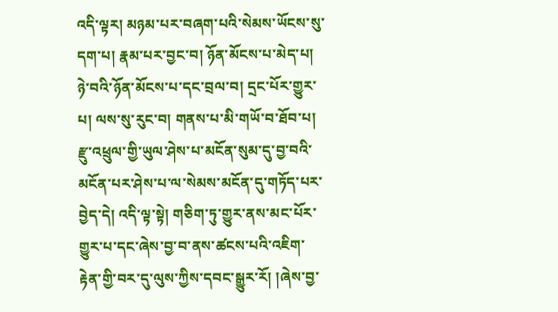འདི་ལྟར། མཉམ་པར་བཞག་པའི་སེམས་ཡོངས་སུ་དག་པ། རྣམ་པར་བྱང་བ། ཉོན་མོངས་པ་མེད་པ། ཉེ་བའི་ཉོན་མོངས་པ་དང་བྲལ་བ། དྲང་པོར་གྱུར་པ། ལས་སུ་རུང་བ། གནས་པ་མི་གཡོ་བ་ཐོབ་པ། རྫུ་འཕྲུལ་གྱི་ཡུལ་ཤེས་པ་མངོན་སུམ་དུ་བྱ་བའི་མངོན་པར་ཤེས་པ་ལ་སེམས་མངོན་དུ་གཏོད་པར་བྱེད་དེ། འདི་ལྟ་སྟེ། གཅིག་ཏུ་གྱུར་ནས་མང་པོར་གྱུར་པ་དང་ཞེས་བྱ་བ་ནས་ཚངས་པའི་འཇིག་རྟེན་གྱི་བར་དུ་ལུས་ཀྱིས་དབང་སྒྱུར་རོ། །ཞེས་བྱ་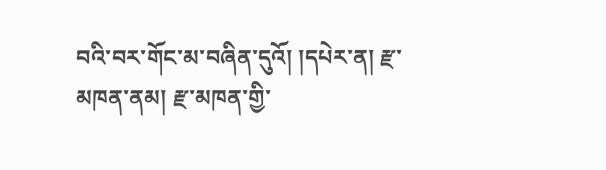བའི་བར་གོང་མ་བཞིན་དུའོ། །དཔེར་ན། རྫ་མཁན་ནམ། རྫ་མཁན་གྱི་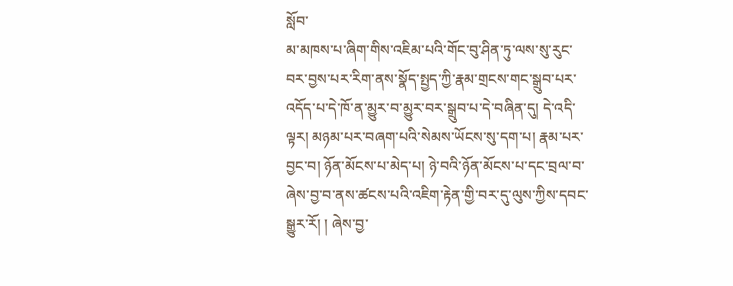སློབ་
མ་མཁས་པ་ཞིག་གིས་འཇིམ་པའི་གོང་བུ་ཤིན་ཏུ་ལས་སུ་རུང་བར་བྱས་པར་རིག་ནས་སྣོད་སྤྱད་ཀྱི་རྣམ་གྲངས་གང་སྒྲུབ་པར་འདོད་པ་དེ་ཁོ་ན་མྱུར་བ་མྱུར་བར་སྒྲུབ་པ་དེ་བཞིན་དུ། དེ་འདི་ལྟར། མཉམ་པར་བཞག་པའི་སེམས་ཡོངས་སུ་དག་པ། རྣམ་པར་བྱང་བ། ཉོན་མོངས་པ་མེད་པ། ཉེ་བའི་ཉོན་མོངས་པ་དང་བྲལ་བ་ཞེས་བྱ་བ་ནས་ཚངས་པའི་འཇིག་རྟེན་གྱི་བར་དུ་ལུས་ཀྱིས་དབང་སྒྱུར་རོ། ། ཞེས་བྱ་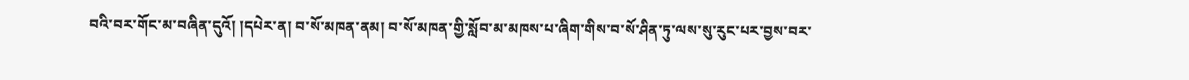བའི་བར་གོང་མ་བཞིན་དུའོ། །དཔེར་ན། བ་སོ་མཁན་ནམ། བ་སོ་མཁན་གྱི་སློབ་མ་མཁས་པ་ཞིག་གིས་བ་སོ་ཤིན་ཏུ་ལས་སུ་རུང་པར་བྱས་བར་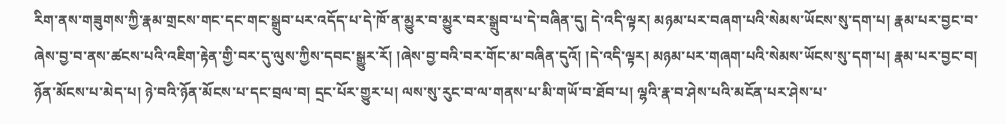རིག་ནས་གཟུགས་ཀྱི་རྣམ་གྲངས་གང་དང་གང་སྒྲུབ་པར་འདོད་པ་དེ་ཁོ་ན་མྱུར་བ་མྱུར་བར་སྒྲུབ་པ་དེ་བཞིན་དུ། དེ་འདི་ལྟར། མཉམ་པར་བཞག་པའི་སེམས་ཡོངས་སུ་དག་པ། རྣམ་པར་བྱང་བ་ཞེས་བྱ་བ་ནས་ཚངས་པའི་འཇིག་རྟེན་གྱི་བར་དུ་ལུས་ཀྱིས་དབང་སྒྱུར་རོ། །ཞེས་བྱ་བའི་བར་གོང་མ་བཞིན་དུའོ། །དེ་འདི་ལྟར། མཉམ་པར་གཞག་པའི་སེམས་ཡོངས་སུ་དག་པ། རྣམ་པར་བྱང་བ། ཉོན་མོངས་པ་མེད་པ། ཉེ་བའི་ཉོན་མོངས་པ་དང་བྲལ་བ། དྲང་པོར་གྱུར་པ། ལས་སུ་རུང་བ་ལ་གནས་པ་མི་གཡོ་བ་ཐོབ་པ། ལྷའི་རྣ་བ་ཤེས་པའི་མངོན་པར་ཤེས་པ་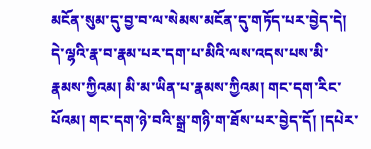མངོན་སུམ་དུ་བྱ་བ་ལ་སེམས་མངོན་དུ་གཏོད་པར་བྱེད་དེ། དེ་ལྷའི་རྣ་བ་རྣམ་པར་དག་པ་མིའི་ལས་འདས་པས་མི་རྣམས་ཀྱིའམ། མི་མ་ཡིན་པ་རྣམས་ཀྱིའམ། གང་དག་རིང་པོའམ། གང་དག་ཉེ་བའི་སྒྲ་གཉི་ག་ཐོས་པར་བྱེད་དོ། །དཔེར་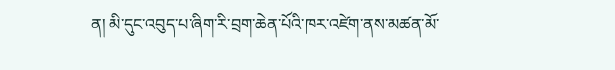ན། མི་དུང་འབུད་པ་ཞིག་རི་བྲག་ཆེན་པོའི་ཁར་འཛེག་ནས་མཚན་མོ་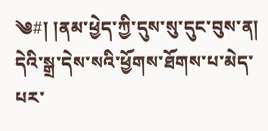༄#། །ནམ་ཕྱེད་ཀྱི་དུས་སུ་དུང་བུས་ན། དེའི་སྒྲ་དེས་སའི་ཕྱོགས་ཐོགས་པ་མེད་པར་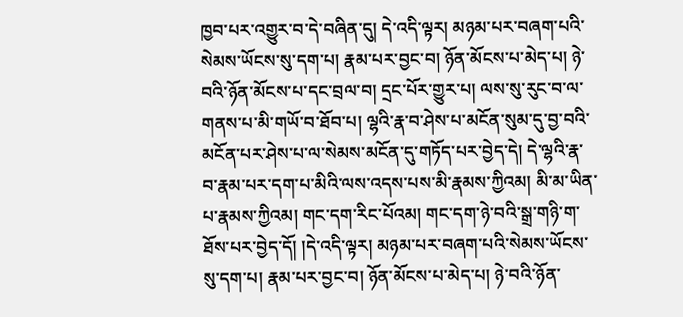ཁྱབ་པར་འགྱུར་བ་དེ་བཞིན་དུ། དེ་འདི་ལྟར། མཉམ་པར་བཞག་པའི་སེམས་ཡོངས་སུ་དག་པ། རྣམ་པར་བྱང་བ། ཉོན་མོངས་པ་མེད་པ། ཉེ་བའི་ཉོན་མོངས་པ་དང་བྲལ་བ། དྲང་པོར་གྱུར་པ། ལས་སུ་རུང་བ་ལ་གནས་པ་མི་གཡོ་བ་ཐོབ་པ། ལྷའི་རྣ་བ་ཤེས་པ་མངོན་སུམ་དུ་བྱ་བའི་མངོན་པར་ཤེས་པ་ལ་སེམས་མངོན་དུ་གཏོད་པར་བྱེད་དེ། དེ་ལྷའི་རྣ་བ་རྣམ་པར་དག་པ་མིའི་ལས་འདས་པས་མི་རྣམས་ཀྱིའམ། མི་མ་ཡིན་པ་རྣམས་ཀྱིའམ། གང་དག་རིང་པོའམ། གང་དག་ཉེ་བའི་སྒྲ་གཉི་ག་ཐོས་པར་བྱེད་དོ། །དེ་འདི་ལྟར། མཉམ་པར་བཞག་པའི་སེམས་ཡོངས་སུ་དག་པ། རྣམ་པར་བྱང་བ། ཉོན་མོངས་པ་མེད་པ། ཉེ་བའི་ཉོན་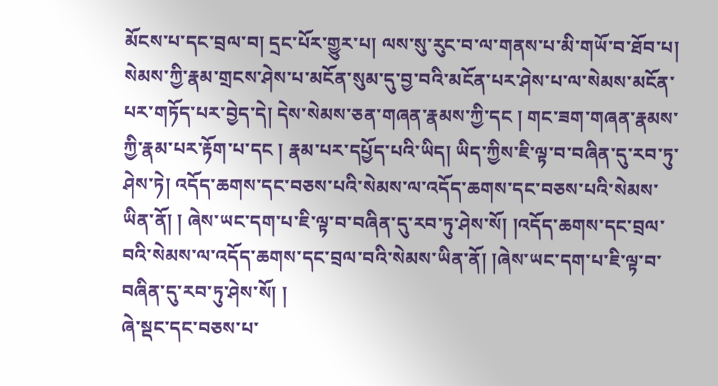མོངས་པ་དང་བྲལ་བ། དྲང་པོར་གྱུར་པ། ལས་སུ་རུང་བ་ལ་གནས་པ་མི་གཡོ་བ་ཐོབ་པ། སེམས་ཀྱི་རྣམ་གྲངས་ཤེས་པ་མངོན་སུམ་དུ་བྱ་བའི་མངོན་པར་ཤེས་པ་ལ་སེམས་མངོན་པར་གཏོད་པར་བྱེད་དེ། དེས་སེམས་ཅན་གཞན་རྣམས་ཀྱི་དང ། གང་ཟག་གཞན་རྣམས་ཀྱི་རྣམ་པར་རྟོག་པ་དང ། རྣམ་པར་དཔྱོད་པའི་ཡིད། ཡིད་ཀྱིས་ཇི་ལྟ་བ་བཞིན་དུ་རབ་ཏུ་ཤེས་ཏེ། འདོད་ཆགས་དང་བཅས་པའི་སེམས་ལ་འདོད་ཆགས་དང་བཅས་པའི་སེམས་ཡིན་ནོ། ། ཞེས་ཡང་དག་པ་ཇི་ལྟ་བ་བཞིན་དུ་རབ་ཏུ་ཤེས་སོ། །འདོད་ཆགས་དང་བྲལ་བའི་སེམས་ལ་འདོད་ཆགས་དང་བྲལ་བའི་སེམས་ཡིན་ནོ། །ཞེས་ཡང་དག་པ་ཇི་ལྟ་བ་བཞིན་དུ་རབ་ཏུ་ཤེས་སོ། །
ཞེ་སྡང་དང་བཅས་པ་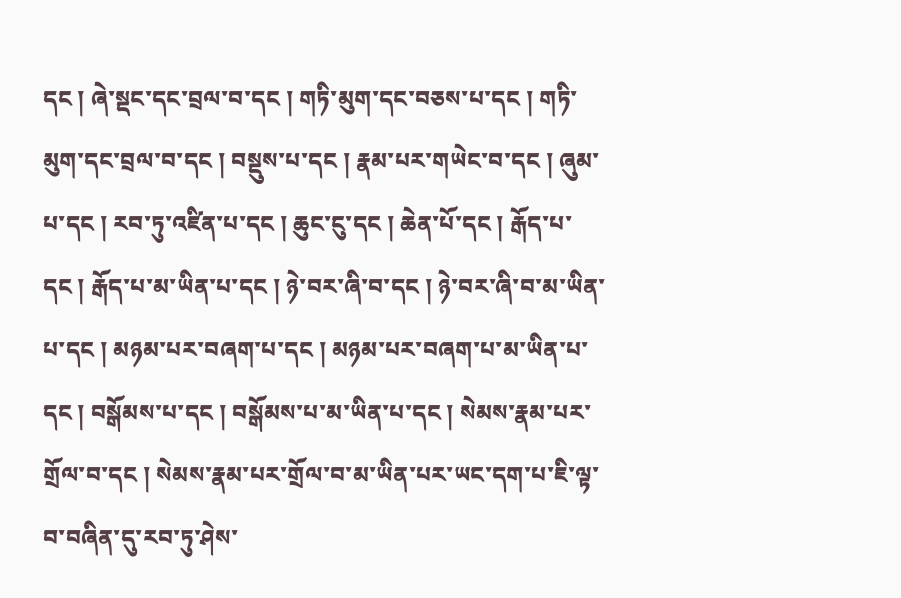དང ། ཞེ་སྡང་དང་བྲལ་བ་དང ། གཏི་མུག་དང་བཅས་པ་དང ། གཏི་མུག་དང་བྲལ་བ་དང ། བསྡུས་པ་དང ། རྣམ་པར་གཡེང་བ་དང ། ཞུམ་པ་དང ། རབ་ཏུ་འཛིན་པ་དང ། ཆུང་ངུ་དང ། ཆེན་པོ་དང ། རྒོད་པ་དང ། རྒོད་པ་མ་ཡིན་པ་དང ། ཉེ་བར་ཞི་བ་དང ། ཉེ་བར་ཞི་བ་མ་ཡིན་པ་དང ། མཉམ་པར་བཞག་པ་དང ། མཉམ་པར་བཞག་པ་མ་ཡིན་པ་དང ། བསྒོམས་པ་དང ། བསྒོམས་པ་མ་ཡིན་པ་དང ། སེམས་རྣམ་པར་གྲོལ་བ་དང ། སེམས་རྣམ་པར་གྲོལ་བ་མ་ཡིན་པར་ཡང་དག་པ་ཇི་ལྟ་བ་བཞིན་དུ་རབ་ཏུ་ཤེས་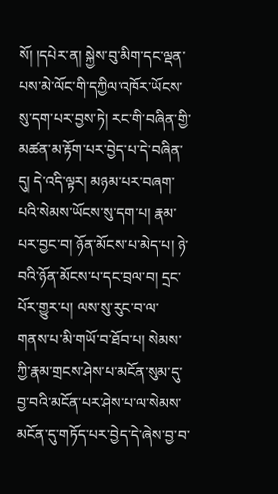སོ། །དཔེར་ན། སྐྱེས་བུ་མིག་དང་ལྡན་པས་མེ་ལོང་གི་དཀྱིལ་འཁོར་ཡོངས་སུ་དག་པར་བྱས་ཏེ། རང་གི་བཞིན་གྱི་མཚན་མ་རྟོག་པར་བྱེད་པ་དེ་བཞིན་དུ། དེ་འདི་ལྟར། མཉམ་པར་བཞག་པའི་སེམས་ཡོངས་སུ་དག་པ། རྣམ་པར་བྱང་བ། ཉོན་མོངས་པ་མེད་པ། ཉེ་བའི་ཉོན་མོངས་པ་དང་བྲལ་བ། དྲང་པོར་གྱུར་པ། ལས་སུ་རུང་བ་ལ་གནས་པ་མི་གཡོ་བ་ཐོབ་པ། སེམས་ཀྱི་རྣམ་གྲངས་ཤེས་པ་མངོན་སུམ་དུ་བྱ་བའི་མངོན་པར་ཤེས་པ་ལ་སེམས་མངོན་དུ་གཏོད་པར་བྱེད་དེ་ཞེས་བྱ་བ་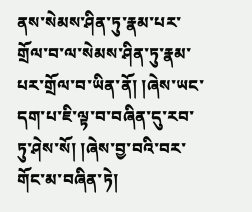ནས་སེམས་ཤིན་ཏུ་རྣམ་པར་གྲོལ་བ་ལ་སེམས་ཤིན་ཏུ་རྣམ་པར་གྲོལ་བ་ཡིན་ནོ། །ཞེས་ཡང་དག་པ་ཇི་ལྟ་བ་བཞིན་དུ་རབ་ཏུ་ཤེས་སོ། །ཞེས་བྱ་བའི་བར་གོང་མ་བཞིན་ཏེ།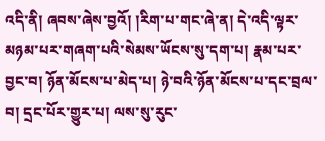འདི་ནི། ཞབས་ཞེས་བྱའོ། །རིག་པ་གང་ཞེ་ན། དེ་འདི་ལྟར་མཉམ་པར་གཞག་པའི་སེམས་ཡོངས་སུ་དག་པ། རྣམ་པར་བྱང་བ། ཉོན་མོངས་པ་མེད་པ། ཉེ་བའི་ཉོན་མོངས་པ་དང་བྲལ་བ། དྲང་པོར་གྱུར་པ། ལས་སུ་རུང་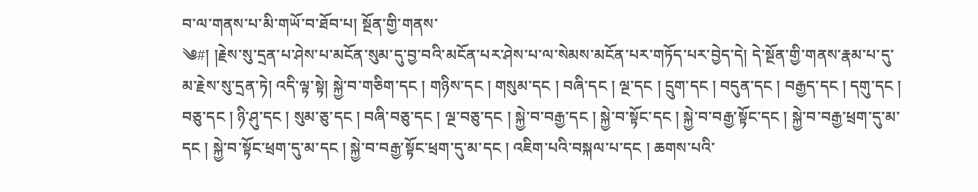བ་ལ་གནས་པ་མི་གཡོ་བ་ཐོབ་པ། སྔོན་གྱི་གནས་
༄#། །རྗེས་སུ་དྲན་པ་ཤེས་པ་མངོན་སུམ་དུ་བྱ་བའི་མངོན་པར་ཤེས་པ་ལ་སེམས་མངོན་པར་གཏོད་པར་བྱེད་དེ། དེ་སྔོན་གྱི་གནས་རྣམ་པ་དུ་མ་རྗེས་སུ་དྲན་ཏེ། འདི་ལྟ་སྟེ། སྐྱེ་བ་གཅིག་དང ། གཉིས་དང ། གསུམ་དང ། བཞི་དང ། ལྔ་དང ། དྲུག་དང ། བདུན་དང ། བརྒྱད་དང ། དགུ་དང ། བཅུ་དང ། ཉི་ཤུ་དང ། སུམ་ཅུ་དང ། བཞི་བཅུ་དང ། ལྔ་བཅུ་དང ། སྐྱེ་བ་བརྒྱ་དང ། སྐྱེ་བ་སྟོང་དང ། སྐྱེ་བ་བརྒྱ་སྟོང་དང ། སྐྱེ་བ་བརྒྱ་ཕྲག་དུ་མ་དང ། སྐྱེ་བ་སྟོང་ཕྲག་དུ་མ་དང ། སྐྱེ་བ་བརྒྱ་སྟོང་ཕྲག་དུ་མ་དང ། འཇིག་པའི་བསྐལ་པ་དང ། ཆགས་པའི་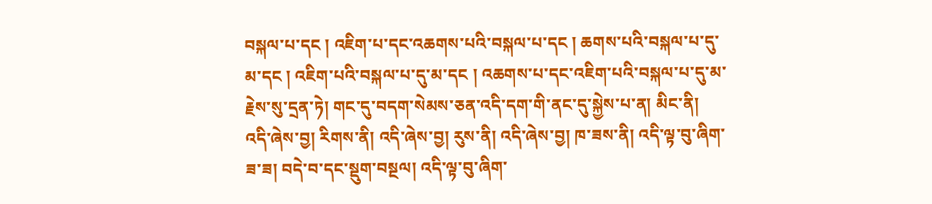བསྐལ་པ་དང ། འཇིག་པ་དང་འཆགས་པའི་བསྐལ་པ་དང ། ཆགས་པའི་བསྐལ་པ་དུ་མ་དང ། འཇིག་པའི་བསྐལ་པ་དུ་མ་དང ། འཆགས་པ་དང་འཇིག་པའི་བསྐལ་པ་དུ་མ་རྗེས་སུ་དྲན་ཏེ། གང་དུ་བདག་སེམས་ཅན་འདི་དག་གི་ནང་དུ་སྐྱེས་པ་ན། མིང་ནི། འདི་ཞེས་བྱ། རིགས་ནི། འདི་ཞེས་བྱ། རུས་ནི། འདི་ཞེས་བྱ། ཁ་ཟས་ནི། འདི་ལྟ་བུ་ཞིག་ཟ་ཟ། བདེ་བ་དང་སྡུག་བསྔལ། འདི་ལྟ་བུ་ཞིག་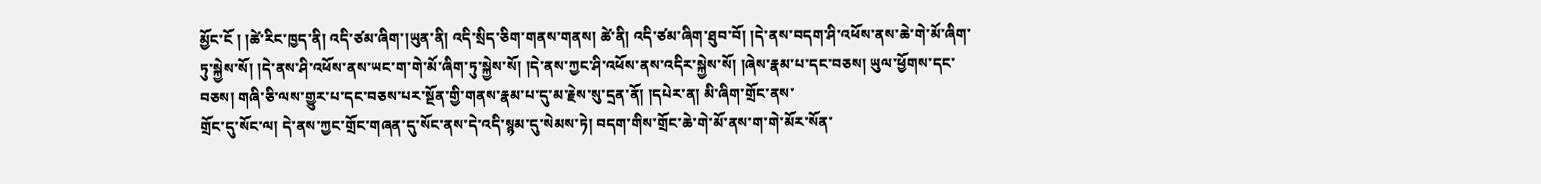མྱོང་ངོ ། །ཚེ་རིང་ཁྱད་ནི། འདི་ཙམ་ཞིག་།ཡུན་ནི། འདི་སྲིད་ཅིག་གནས་གནས། ཚེ་ནི། འདི་ཙམ་ཞིག་ཐུབ་བོ། །དེ་ནས་བདག་ཤི་འཕོས་ནས་ཆེ་གེ་མོ་ཞིག་ཏུ་སྐྱེས་སོ། །དེ་ནས་ཤི་འཕོས་ནས་ཡང་ག་གེ་མོ་ཞིག་ཏུ་སྐྱེས་སོ། །དེ་ནས་ཀྱང་ཤི་འཕོས་ནས་འདིར་སྐྱེས་སོ། །ཞེས་རྣམ་པ་དང་བཅས། ཡུལ་ཕྱོགས་དང་བཅས། གཞི་ཅི་ལས་གྱུར་པ་དང་བཅས་པར་སྔོན་གྱི་གནས་རྣམ་པ་དུ་མ་རྗེས་སུ་དྲན་ནོ། །དཔེར་ན། མི་ཞིག་གྲོང་ནས་
གྲོང་དུ་སོང་ལ། དེ་ནས་ཀྱང་གྲོང་གཞན་དུ་སོང་ནས་དེ་འདི་སྙམ་དུ་སེམས་ཏེ། བདག་གིས་གྲོང་ཆེ་གེ་མོ་ནས་ག་གེ་མོར་སོན་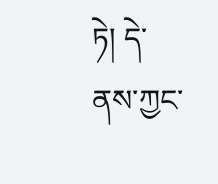ཏེ། དེ་ནས་ཀྱང་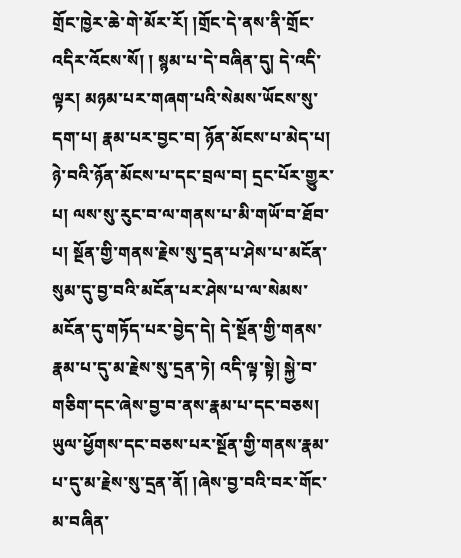གྲོང་ཁྱེར་ཆེ་གེ་མོར་རོ། །གྲོང་དེ་ནས་ནི་གྲོང་འདིར་འོངས་སོ། ། སྙམ་པ་དེ་བཞིན་དུ། དེ་འདི་ལྟར། མཉམ་པར་གཞག་པའི་སེམས་ཡོངས་སུ་དག་པ། རྣམ་པར་བྱང་བ། ཉོན་མོངས་པ་མེད་པ། ཉེ་བའི་ཉོན་མོངས་པ་དང་བྲལ་བ། དྲང་པོར་གྱུར་པ། ལས་སུ་རུང་བ་ལ་གནས་པ་མི་གཡོ་བ་ཐོབ་པ། སྔོན་གྱི་གནས་རྗེས་སུ་དྲན་པ་ཤེས་པ་མངོན་སུམ་དུ་བྱ་བའི་མངོན་པར་ཤེས་པ་ལ་སེམས་མངོན་དུ་གཏོད་པར་བྱེད་དེ། དེ་སྔོན་གྱི་གནས་རྣམ་པ་དུ་མ་རྗེས་སུ་དྲན་ཏེ། འདི་ལྟ་སྟེ། སྐྱེ་བ་གཅིག་དང་ཞེས་བྱ་བ་ནས་རྣམ་པ་དང་བཅས། ཡུལ་ཕྱོགས་དང་བཅས་པར་སྔོན་གྱི་གནས་རྣམ་པ་དུ་མ་རྗེས་སུ་དྲན་ནོ། །ཞེས་བྱ་བའི་བར་གོང་མ་བཞིན་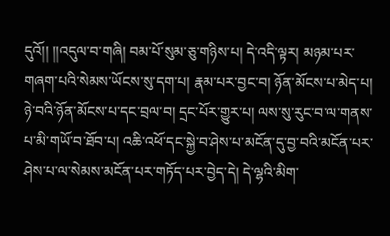དུའོ།། །།འདུལ་བ་གཞི། བམ་པོ་སུམ་ཅུ་གཉིས་པ། དེ་འདི་ལྟར། མཉམ་པར་གཞག་པའི་སེམས་ཡོངས་སུ་དག་པ། རྣམ་པར་བྱང་བ། ཉོན་མོངས་པ་མེད་པ། ཉེ་བའི་ཉོན་མོངས་པ་དང་བྲལ་བ། དྲང་པོར་གྱུར་པ། ལས་སུ་རུང་བ་ལ་གནས་པ་མི་གཡོ་བ་ཐོབ་པ། འཆི་འཕོ་དང་སྐྱེ་བ་ཤེས་པ་མངོན་དུ་བྱ་བའི་མངོན་པར་ཤེས་པ་ལ་སེམས་མངོན་པར་གཏོད་པར་བྱེད་དེ། དེ་ལྷའི་མིག་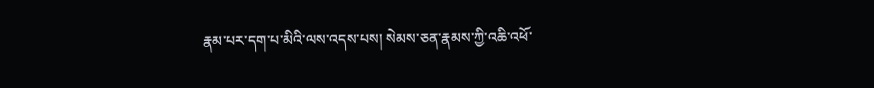རྣམ་པར་དག་པ་མིའི་ལས་འདས་པས། སེམས་ཅན་རྣམས་ཀྱི་འཆི་འཕོ་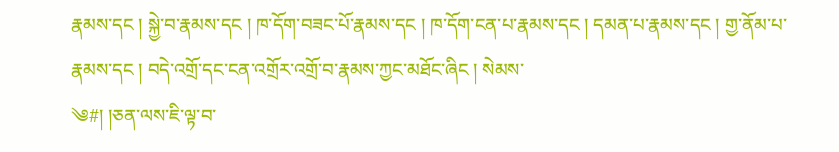རྣམས་དང ། སྐྱེ་བ་རྣམས་དང ། ཁ་དོག་བཟང་པོ་རྣམས་དང ། ཁ་དོག་ངན་པ་རྣམས་དང ། དམན་པ་རྣམས་དང ། གྱ་ནོམ་པ་རྣམས་དང ། བདེ་འགྲོ་དང་ངན་འགྲོར་འགྲོ་བ་རྣམས་ཀྱང་མཐོང་ཞིང ། སེམས་
༄#། །ཅན་ལས་ཇི་ལྟ་བ་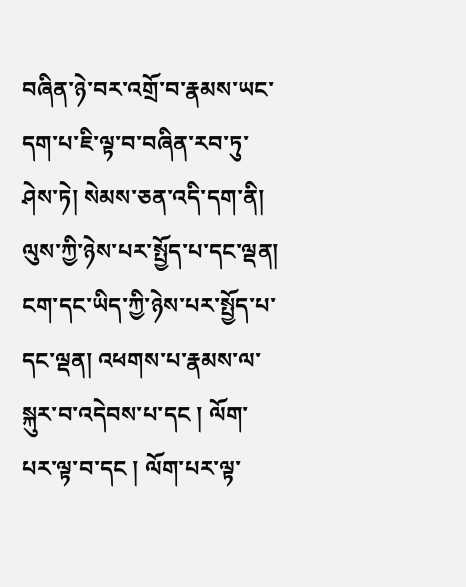བཞིན་ཉེ་བར་འགྲོ་བ་རྣམས་ཡང་དག་པ་ཇི་ལྟ་བ་བཞིན་རབ་ཏུ་ཤེས་ཏེ། སེམས་ཅན་འདི་དག་ནི། ལུས་ཀྱི་ཉེས་པར་སྤྱོད་པ་དང་ལྡན། ངག་དང་ཡིད་ཀྱི་ཉེས་པར་སྤྱོད་པ་དང་ལྡན། འཕགས་པ་རྣམས་ལ་སྐུར་བ་འདེབས་པ་དང ། ལོག་པར་ལྟ་བ་དང ། ལོག་པར་ལྟ་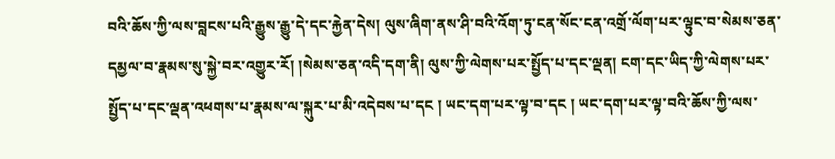བའི་ཆོས་ཀྱི་ལས་བླངས་པའི་རྒྱུས་རྒྱུ་དེ་དང་རྐྱེན་དེས། ལུས་ཞིག་ནས་ཤི་བའི་འོག་ཏུ་ངན་སོང་ངན་འགྲོ་ལོག་པར་ལྟུང་བ་སེམས་ཅན་དམྱལ་བ་རྣམས་སུ་སྐྱེ་བར་འགྱུར་རོ། །སེམས་ཅན་འདི་དག་ནི། ལུས་ཀྱི་ལེགས་པར་སྤྱོད་པ་དང་ལྡན། ངག་དང་ཡིད་ཀྱི་ལེགས་པར་སྤྱོད་པ་དང་ལྡན་འཕགས་པ་རྣམས་ལ་སྐུར་པ་མི་འདེབས་པ་དང ། ཡང་དག་པར་ལྟ་བ་དང ། ཡང་དག་པར་ལྟ་བའི་ཆོས་ཀྱི་ལས་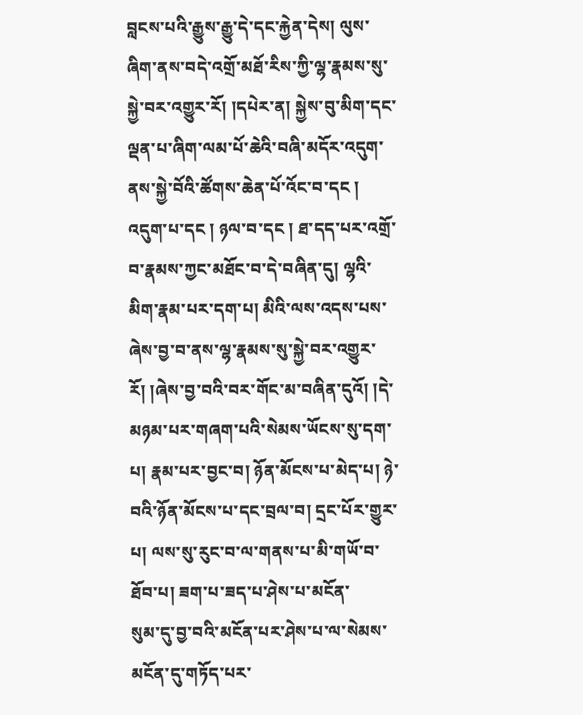བླངས་པའི་རྒྱུས་རྒྱུ་དེ་དང་རྐྱེན་དེས། ལུས་ཞིག་ནས་བདེ་འགྲོ་མཐོ་རིས་ཀྱི་ལྷ་རྣམས་སུ་སྐྱེ་བར་འགྱུར་རོ། །དཔེར་ན། སྐྱེས་བུ་མིག་དང་ལྡན་པ་ཞིག་ལམ་པོ་ཆེའི་བཞི་མདོར་འདུག་ནས་སྐྱེ་བོའི་ཚོགས་ཆེན་པོ་འོང་བ་དང ། འདུག་པ་དང ། ཉལ་བ་དང ། ཐ་དད་པར་འགྲོ་བ་རྣམས་ཀྱང་མཐོང་བ་དེ་བཞིན་དུ། ལྷའི་མིག་རྣམ་པར་དག་པ། མིའི་ལས་འདས་པས་ཞེས་བྱ་བ་ནས་ལྷ་རྣམས་སུ་སྐྱེ་བར་འགྱུར་རོ། །ཞེས་བྱ་བའི་བར་གོང་མ་བཞིན་དུའོ། །དེ་མཉམ་པར་གཞག་པའི་སེམས་ཡོངས་སུ་དག་པ། རྣམ་པར་བྱང་བ། ཉོན་མོངས་པ་མེད་པ། ཉེ་བའི་ཉོན་མོངས་པ་དང་བྲལ་བ། དྲང་པོར་གྱུར་པ། ལས་སུ་རུང་བ་ལ་གནས་པ་མི་གཡོ་བ་ཐོབ་པ། ཟག་པ་ཟད་པ་ཤེས་པ་མངོན་
སུམ་དུ་བྱ་བའི་མངོན་པར་ཤེས་པ་ལ་སེམས་མངོན་དུ་གཏོད་པར་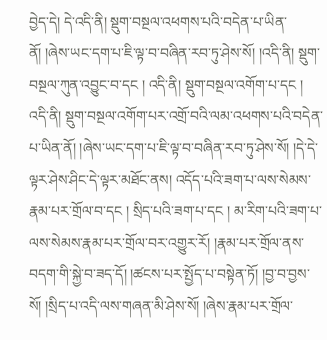བྱེད་དེ། དེ་འདི་ནི། སྡུག་བསྔལ་འཕགས་པའི་བདེན་པ་ཡིན་ནོ། །ཞེས་ཡང་དག་པ་ཇི་ལྟ་བ་བཞིན་རབ་ཏུ་ཤེས་སོ། །འདི་ནི། སྡུག་བསྔལ་ཀུན་འབྱུང་བ་དང ། འདི་ནི། སྡུག་བསྔལ་འགོག་པ་དང ། འདི་ནི། སྡུག་བསྔལ་འགོག་པར་འགྲོ་བའི་ལམ་འཕགས་པའི་བདེན་པ་ཡིན་ནོ། །ཞེས་ཡང་དག་པ་ཇི་ལྟ་བ་བཞིན་རབ་ཏུ་ཤེས་སོ། །དེ་དེ་ལྟར་ཤེས་ཤིང་དེ་ལྟར་མཐོང་ནས། འདོད་པའི་ཟག་པ་ལས་སེམས་རྣམ་པར་གྲོལ་བ་དང ། སྲིད་པའི་ཟག་པ་དང ། མ་རིག་པའི་ཟག་པ་ལས་སེམས་རྣམ་པར་གྲོལ་བར་འགྱུར་རོ། །རྣམ་པར་གྲོལ་ནས་བདག་གི་སྐྱེ་བ་ཟད་དོ། །ཚངས་པར་སྤྱོད་པ་བསྟེན་ཏོ། །བྱ་བ་བྱས་སོ། །སྲིད་པ་འདི་ལས་གཞན་མི་ཤེས་སོ། །ཞེས་རྣམ་པར་གྲོལ་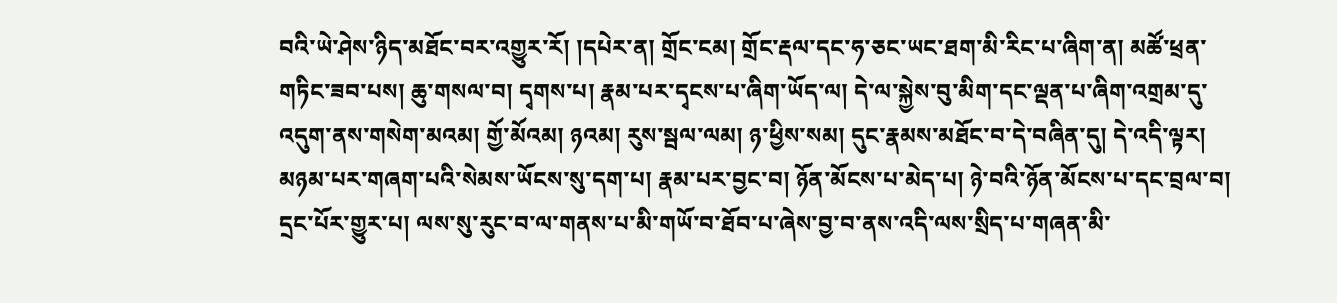བའི་ཡེ་ཤེས་ཉིད་མཐོང་བར་འགྱུར་རོ། །དཔེར་ན། གྲོང་ངམ། གྲོང་རྡལ་དང་ཧ་ཅང་ཡང་ཐག་མི་རིང་པ་ཞིག་ན། མཚོ་ཕྲན་གཏིང་ཟབ་པས། ཆུ་གསལ་བ། དྭགས་པ། རྣམ་པར་དྭངས་པ་ཞིག་ཡོད་ལ། དེ་ལ་སྐྱེས་བུ་མིག་དང་ལྡན་པ་ཞིག་འགྲམ་དུ་འདུག་ནས་གསེག་མའམ། གྱོ་མོའམ། ཉའམ། རུས་སྦལ་ལམ། ཉ་ཕྱིས་སམ། དུང་རྣམས་མཐོང་བ་དེ་བཞིན་དུ། དེ་འདི་ལྟར། མཉམ་པར་གཞག་པའི་སེམས་ཡོངས་སུ་དག་པ། རྣམ་པར་བྱང་བ། ཉོན་མོངས་པ་མེད་པ། ཉེ་བའི་ཉོན་མོངས་པ་དང་བྲལ་བ། དྲང་པོར་གྱུར་པ། ལས་སུ་རུང་བ་ལ་གནས་པ་མི་གཡོ་བ་ཐོབ་པ་ཞེས་བྱ་བ་ནས་འདི་ལས་སྲིད་པ་གཞན་མི་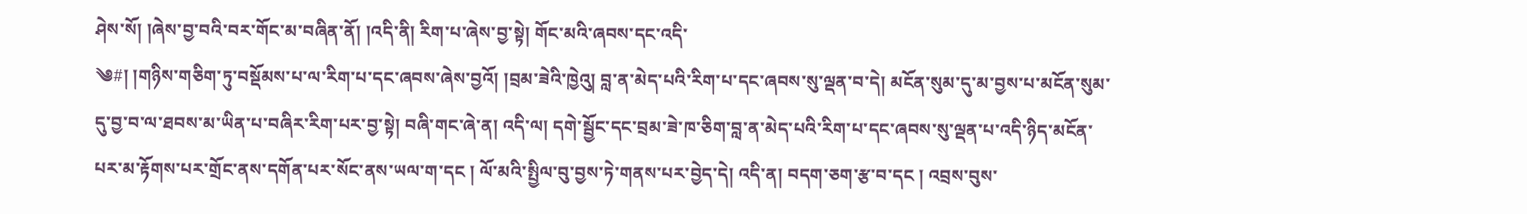ཤེས་སོ། །ཞེས་བྱ་བའི་བར་གོང་མ་བཞིན་ནོ། །འདི་ནི། རིག་པ་ཞེས་བྱ་སྟེ། གོང་མའི་ཞབས་དང་འདི་
༄#། །གཉིས་གཅིག་ཏུ་བསྡོམས་པ་ལ་རིག་པ་དང་ཞབས་ཞེས་བྱའོ། །བྲམ་ཟེའི་ཁྱེའུ། བླ་ན་མེད་པའི་རིག་པ་དང་ཞབས་སུ་ལྡན་བ་དེ། མངོན་སུམ་དུ་མ་བྱས་པ་མངོན་སུམ་དུ་བྱ་བ་ལ་ཐབས་མ་ཡིན་པ་བཞིར་རིག་པར་བྱ་སྟེ། བཞི་གང་ཞེ་ན། འདི་ལ། དགེ་སྦྱོང་དང་བྲམ་ཟེ་ཁ་ཅིག་བླ་ན་མེད་པའི་རིག་པ་དང་ཞབས་སུ་ལྡན་པ་འདི་ཉིད་མངོན་པར་མ་རྟོགས་པར་གྲོང་ནས་དགོན་པར་སོང་ནས་ཡལ་ག་དང ། ལོ་མའི་སྤྱིལ་བུ་བྱས་ཏེ་གནས་པར་བྱེད་དེ། འདི་ན། བདག་ཅག་རྩ་བ་དང ། འབྲས་བུས་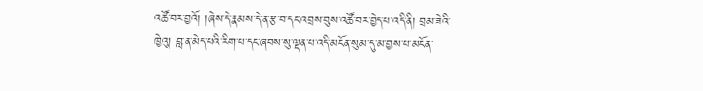འཚོ་བར་བྱའོ། །ཞེས་དེ་རྣམས་དེ་ན་རྩ་བ་དང་འབྲས་བུས་འཚོ་བར་བྱེད་པ་འདི་ནི། བྲམ་ཟེའི་ཁྱེའུ། བླ་ན་མེད་པའི་རིག་པ་དང་ཞབས་སུ་ལྡན་པ་འདི་མངོན་སུམ་དུ་མ་བྱས་པ་མངོན་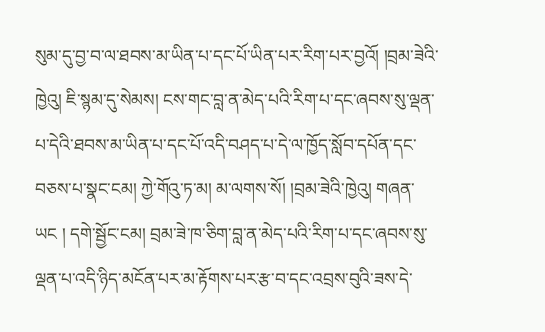སུམ་དུ་བྱ་བ་ལ་ཐབས་མ་ཡིན་པ་དང་པོ་ཡིན་པར་རིག་པར་བྱའོ། །བྲམ་ཟེའི་ཁྱེའུ། ཇི་སྙམ་དུ་སེམས། ངས་གང་བླ་ན་མེད་པའི་རིག་པ་དང་ཞབས་སུ་ལྡན་པ་དེའི་ཐབས་མ་ཡིན་པ་དང་པོ་འདི་བཤད་པ་དེ་ལ་ཁྱོད་སློབ་དཔོན་དང་བཅས་པ་སྣང་ངམ། ཀྱེ་གོའུ་ཏ་མ། མ་ལགས་སོ། །བྲམ་ཟེའི་ཁྱེའུ། གཞན་ཡང ། དགེ་སྦྱོང་ངམ། བྲམ་ཟེ་ཁ་ཅིག་བླ་ན་མེད་པའི་རིག་པ་དང་ཞབས་སུ་ལྡན་པ་འདི་ཉིད་མངོན་པར་མ་རྟོགས་པར་རྩ་བ་དང་འབྲས་བུའི་ཟས་དེ་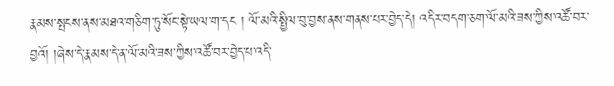རྣམས་སྤངས་ནས་མཐའ་གཅིག་ཏུ་སོང་སྟེ་ཡལ་ག་དང ། ལོ་མའི་སྤྱིལ་བུ་བྱས་ནས་གནས་པར་བྱེད་དེ། འདིར་བདག་ཅག་ལོ་མའི་ཟས་ཀྱིས་འཚོ་བར་བྱའོ། །ཞེས་དེ་རྣམས་དེ་ན་ལོ་མའི་ཟས་ཀྱིས་འཚོ་བར་བྱེད་པ་འདི་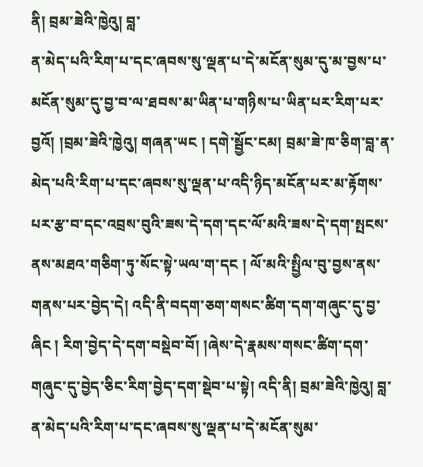ནི། བྲམ་ཟེའི་ཁྱེའུ། བླ་
ན་མེད་པའི་རིག་པ་དང་ཞབས་སུ་ལྡན་པ་དེ་མངོན་སུམ་དུ་མ་བྱས་པ་མངོན་སུམ་དུ་བྱ་བ་ལ་ཐབས་མ་ཡིན་པ་གཉིས་པ་ཡིན་པར་རིག་པར་བྱའོ། །བྲམ་ཟེའི་ཁྱེའུ། གཞན་ཡང ། དགེ་སྦྱོང་ངམ། བྲམ་ཟེ་ཁ་ཅིག་བླ་ན་མེད་པའི་རིག་པ་དང་ཞབས་སུ་ལྡན་པ་འདི་ཉིད་མངོན་པར་མ་རྟོགས་པར་རྩ་བ་དང་འབྲས་བུའི་ཟས་དེ་དག་དང་ལོ་མའི་ཟས་དེ་དག་སྤངས་ནས་མཐའ་གཅིག་ཏུ་སོང་སྟེ་ཡལ་ག་དང ། ལོ་མའི་སྤྱིལ་བུ་བྱས་ནས་གནས་པར་བྱེད་དེ། འདི་ནི་བདག་ཅག་གསང་ཚིག་དག་གཞུང་དུ་བྱ་ཞིང ། རིག་བྱེད་དེ་དག་བསྡེབ་བོ། །ཞེས་དེ་རྣམས་གསང་ཚིག་དག་གཞུང་དུ་བྱེད་ཅིང་རིག་བྱེད་དག་སྡེབ་པ་སྟེ། འདི་ནི། བྲམ་ཟེའི་ཁྱེའུ། བླ་ན་མེད་པའི་རིག་པ་དང་ཞབས་སུ་ལྡན་པ་དེ་མངོན་སུམ་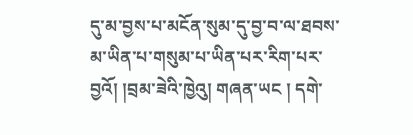དུ་མ་བྱས་པ་མངོན་སུམ་དུ་བྱ་བ་ལ་ཐབས་མ་ཡིན་པ་གསུམ་པ་ཡིན་པར་རིག་པར་བྱའོ། །བྲམ་ཟེའི་ཁྱེའུ། གཞན་ཡང ། དགེ་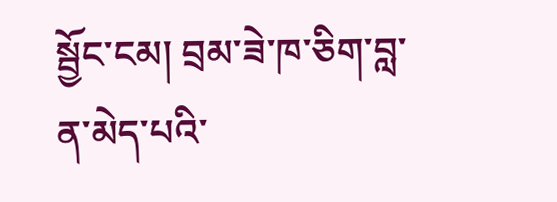སྦྱོང་ངམ། བྲམ་ཟེ་ཁ་ཅིག་བླ་ན་མེད་པའི་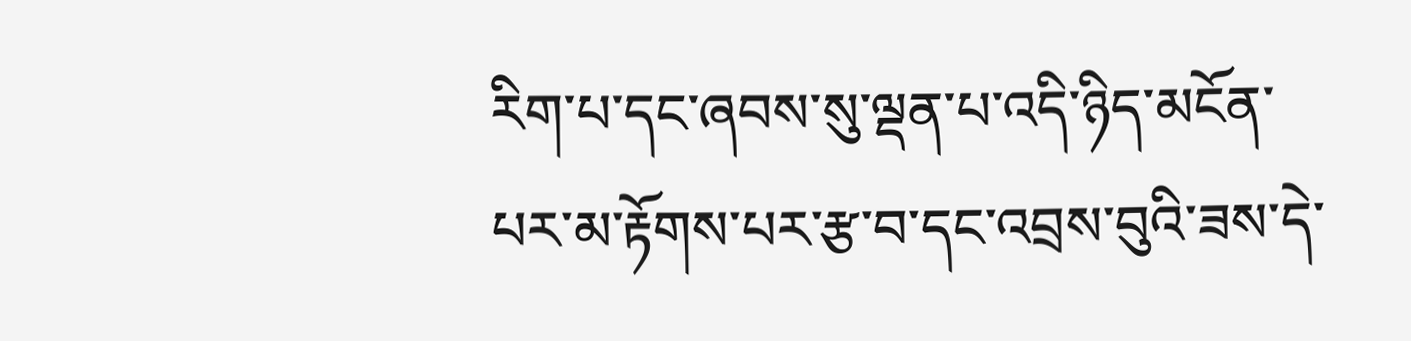རིག་པ་དང་ཞབས་སུ་ལྡན་པ་འདི་ཉིད་མངོན་པར་མ་རྟོགས་པར་རྩ་བ་དང་འབྲས་བུའི་ཟས་དེ་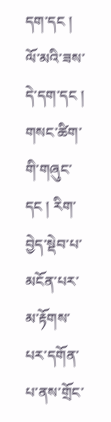དག་དང ། ལོ་མའི་ཟས་དེ་དག་དང ། གསང་ཚིག་གི་གཞུང་དང ། རིག་བྱེད་སྡེབ་པ་མངོན་པར་མ་རྟོགས་པར་དགོན་པ་ནས་གྲོང་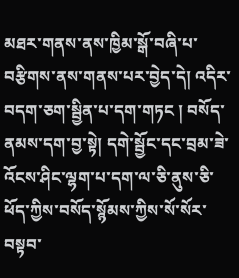མཐར་གནས་ནས་ཁྱིམ་སྒོ་བཞི་པ་བརྩིགས་ནས་གནས་པར་བྱེད་དེ། འདིར་བདག་ཅག་སྦྱིན་པ་དག་གཏང ། བསོད་ནམས་དག་བྱ་སྟེ། དགེ་སྦྱོང་དང་བྲམ་ཟེ་འོངས་ཤིང་ལྷག་པ་དག་ལ་ཅི་ནུས་ཅི་ཕོད་ཀྱིས་བསོད་སྙོམས་ཀྱིས་སོ་སོར་བསྟབ་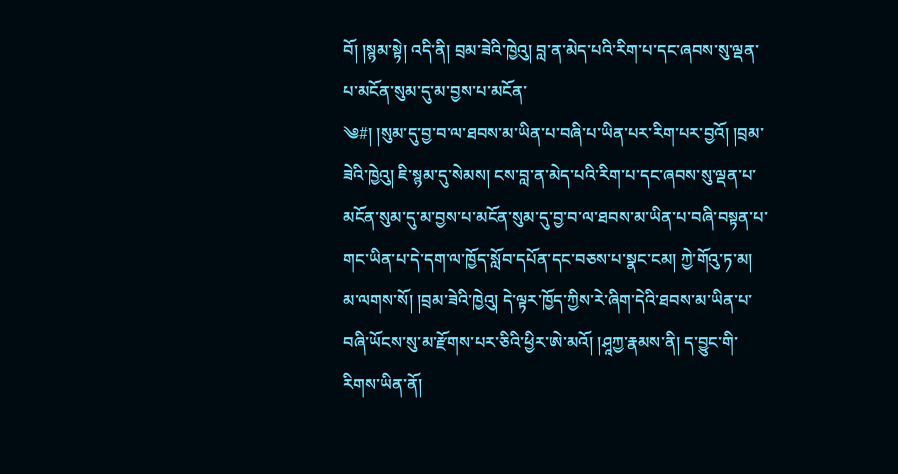བོ། །སྙམ་སྟེ། འདི་ནི། བྲམ་ཟེའི་ཁྱེའུ། བླ་ན་མེད་པའི་རིག་པ་དང་ཞབས་སུ་ལྡན་པ་མངོན་སུམ་དུ་མ་བྱས་པ་མངོན་
༄#། །སུམ་དུ་བྱ་བ་ལ་ཐབས་མ་ཡིན་པ་བཞི་པ་ཡིན་པར་རིག་པར་བྱའོ། །བྲམ་ཟེའི་ཁྱེའུ། ཇི་སྙམ་དུ་སེམས། ངས་བླ་ན་མེད་པའི་རིག་པ་དང་ཞབས་སུ་ལྡན་པ་མངོན་སུམ་དུ་མ་བྱས་པ་མངོན་སུམ་དུ་བྱ་བ་ལ་ཐབས་མ་ཡིན་པ་བཞི་བསྟན་པ་གང་ཡིན་པ་དེ་དག་ལ་ཁྱོད་སློབ་དཔོན་དང་བཅས་པ་སྣང་ངམ། ཀྱེ་གོའུ་ཏ་མ། མ་ལགས་སོ། །བྲམ་ཟེའི་ཁྱེའུ། དེ་ལྟར་ཁྱོད་ཀྱིས་རེ་ཞིག་དེའི་ཐབས་མ་ཡིན་པ་བཞི་ཡོངས་སུ་མ་རྫོགས་པར་ཅིའི་ཕྱིར་ཨེ་མའོ། །ཤཱཀྱ་རྣམས་ནི། ད་བྱུང་གི་རིགས་ཡིན་ནོ།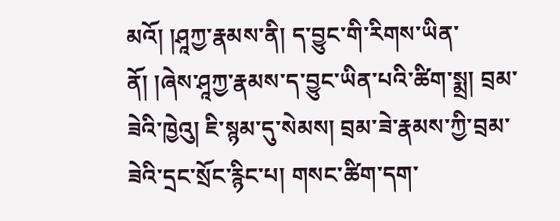མའོ། །ཤཱཀྱ་རྣམས་ནི། ད་བྱུང་གི་རིགས་ཡིན་ནོ། །ཞེས་ཤཱཀྱ་རྣམས་ད་བྱུང་ཡིན་པའི་ཚིག་སྨྲ། བྲམ་ཟེའི་ཁྱེའུ། ཇི་སྙམ་དུ་སེམས། བྲམ་ཟེ་རྣམས་ཀྱི་བྲམ་ཟེའི་དྲང་སྲོང་རྙིང་པ། གསང་ཚིག་དག་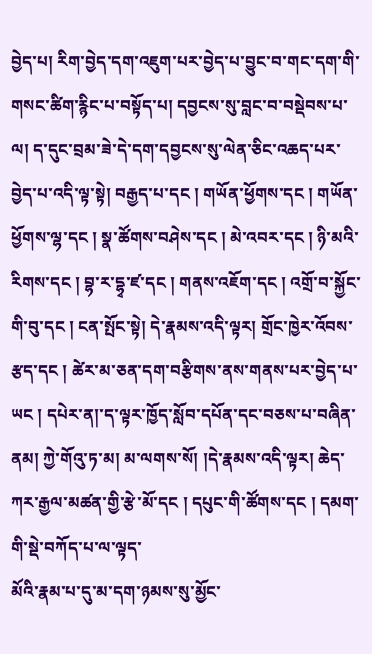བྱེད་པ། རིག་བྱེད་དག་འཇུག་པར་བྱེད་པ་བྱུང་བ་གང་དག་གི་གསང་ཚིག་རྙིང་པ་བསྟོད་པ། དབྱངས་སུ་བླང་བ་བསྡེབས་པ་ལ། ད་དུང་བྲམ་ཟེ་དེ་དག་དབྱངས་སུ་ལེན་ཅིང་འཆད་པར་བྱེད་པ་འདི་ལྟ་སྟེ། བརྒྱད་པ་དང ། གཡོན་ཕྱོགས་དང ། གཡོན་ཕྱོགས་ལྷ་དང ། སྣ་ཚོགས་བཤེས་དང ། མེ་འབར་དང ། ཉི་མའི་རིགས་དང ། བྷ་ར་དྷྭ་ཛ་དང ། གནས་འཇོག་དང ། འགྲོ་བ་སྐྱོང་གི་བུ་དང ། ངན་སྤོང་སྟེ། དེ་རྣམས་འདི་ལྟར། གྲོང་ཁྱེར་འོབས་རྩད་དང ། ཚེར་མ་ཅན་དག་བརྩིགས་ནས་གནས་པར་བྱེད་པ་ཡང ། དཔེར་ན།་ད་ལྟར་ཁྱོད་སློབ་དཔོན་དང་བཅས་པ་བཞིན་ནམ། ཀྱེ་གོའུ་ཏ་མ། མ་ལགས་སོ། །དེ་རྣམས་འདི་ལྟར། ཆེད་ཀར་རྒྱལ་མཚན་གྱི་རྩེ་མོ་དང ། དཔུང་གི་ཚོགས་དང ། དམག་གི་སྡེ་བཀོད་པ་ལ་ལྟད་
མོའི་རྣམ་པ་དུ་མ་དག་ཉམས་སུ་མྱོང་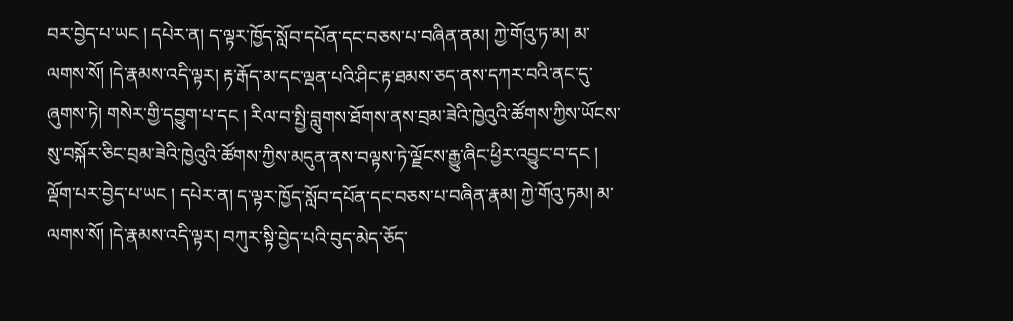བར་བྱེད་པ་ཡང ། དཔེར་ན། ད་ལྟར་ཁྱོད་སློབ་དཔོན་དང་བཅས་པ་བཞིན་ནམ། ཀྱེ་གོའུ་ཏ་མ། མ་ལགས་སོ། །དེ་རྣམས་འདི་ལྟར། རྟ་རྒོད་མ་དང་ལྡན་པའི་ཤིང་རྟ་ཐམས་ཅད་ནས་དཀར་བའི་ནང་དུ་ཞུགས་ཏེ། གསེར་གྱི་དབྱུག་པ་དང ། རིལ་བ་སྤྱི་བླུགས་ཐོགས་ནས་བྲམ་ཟེའི་ཁྱེའུའི་ཚོགས་ཀྱིས་ཡོངས་སུ་བསྐོར་ཅིང་བྲམ་ཟེའི་ཁྱེའུའི་ཚོགས་ཀྱིས་མདུན་ནས་བལྟས་ཏེ་ལྗོངས་རྒྱུ་ཞིང་ཕྱིར་འབྱུང་བ་དང ། ལྡོག་པར་བྱེད་པ་ཡང ། དཔེར་ན། ད་ལྟར་ཁྱོད་སློབ་དཔོན་དང་བཅས་པ་བཞིན་རྣམ། ཀྱེ་གོའུ་ཏམ། མ་ལགས་སོ། །དེ་རྣམས་འདི་ལྟར། བཀུར་སྟི་བྱེད་པའི་བུད་མེད་ཅོད་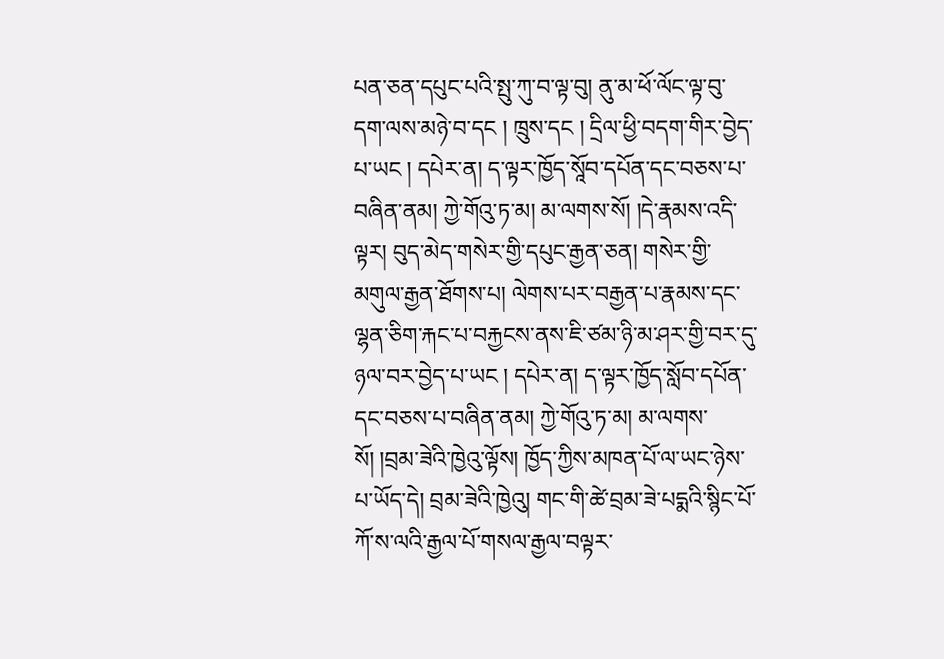པན་ཅན་དཔུང་པའི་སྤུ་ཀུ་བ་ལྟ་བུ། ནུ་མ་ཕོ་ལོང་ལྟ་བུ་དག་ལས་མཉེ་བ་དང ། ཁྲུས་དང ། དྲིལ་ཕྱི་བདག་གིར་བྱེད་པ་ཡང ། དཔེར་ན། ད་ལྟར་ཁྱོད་སཱོབ་དཔོན་དང་བཅས་པ་བཞིན་ནམ། ཀྱེ་གོའུ་ཏ་མ། མ་ལགས་སོ། །དེ་རྣམས་འདི་ལྟར། བུད་མེད་གསེར་གྱི་དཔུང་རྒྱན་ཅན། གསེར་གྱི་མགུལ་རྒྱན་ཐོགས་པ། ལེགས་པར་བརྒྱན་པ་རྣམས་དང་ལྷན་ཅིག་རྐང་པ་བརྐྱངས་ནས་ཇི་ཙམ་ཉི་མ་ཤར་གྱི་བར་དུ་ཉལ་བར་བྱེད་པ་ཡང ། དཔེར་ན། ད་ལྟར་ཁྱོད་སློབ་དཔོན་དང་བཅས་པ་བཞིན་ནམ། ཀྱེ་གོའུ་ཏ་མ། མ་ལགས་སོ། །བྲམ་ཟེའི་ཁྱེའུ་ལྟོས། ཁྱོད་ཀྱིས་མཁན་པོ་ལ་ཡང་ཉེས་པ་ཡོད་དེ། བྲམ་ཟེའི་ཁྱེའུ། གང་གི་ཚེ་བྲམ་ཟེ་པདྨའི་སྙིང་པོ་ཀོ་ས་ལའི་རྒྱལ་པོ་གསལ་རྒྱལ་བལྟར་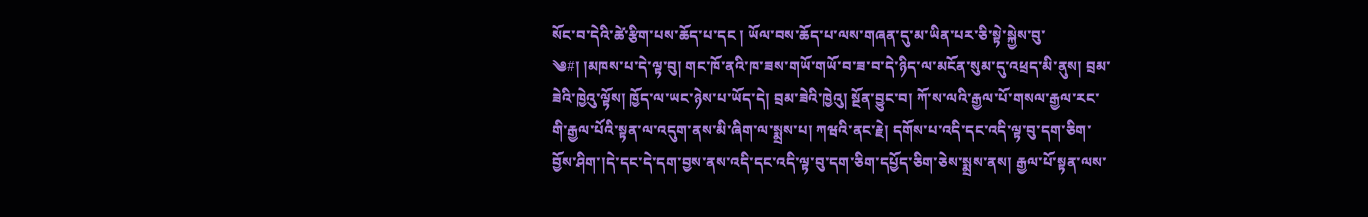སོང་བ་དེའི་ཚེ་རྩིག་པས་ཆོད་པ་དང ། ཡོལ་བས་ཆོད་པ་ལས་གཞན་དུ་མ་ཡིན་པར་ཅི་སྟེ་སྐྱེས་བུ་
༄#། །མཁས་པ་དེ་ལྟ་བུ། གང་ཁོ་ནའི་ཁ་ཟས་གཡོ་གཡོ་བ་ཟ་བ་དེ་ཉིད་ལ་མངོན་སུམ་དུ་འཕྲད་མི་ནུས། བྲམ་ཟེའི་ཁྱེའུ་ལྟོས། ཁྱོད་ལ་ཡང་ཉེས་པ་ཡོད་དེ། བྲམ་ཟེའི་ཁྱེའུ། སྔོན་བྱུང་བ། ཀོ་ས་ལའི་རྒྱལ་པོ་གསལ་རྒྱལ་རང་གི་རྒྱལ་པོའི་སྟན་ལ་འདུག་ནས་མི་ཞིག་ལ་སྨྲས་པ། ཀཝའི་ནང་རྗེ། དགོས་པ་འདི་དང་འདི་ལྟ་བུ་དག་ཅིག་བྱོས་ཤིག་།དེ་དང་དེ་དག་བྱས་ནས་འདི་དང་འདི་ལྟ་བུ་དག་ཅིག་དཔྱོད་ཅིག་ཅེས་སྨྲས་ནས། རྒྱལ་པོ་སྟན་ལས་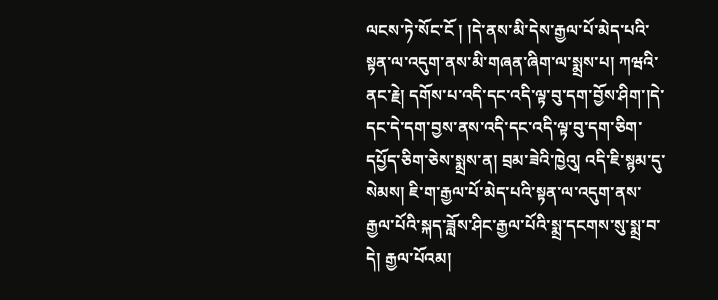ལངས་ཏེ་སོང་ངོ ། །དེ་ནས་མི་དེས་རྒྱལ་པོ་མེད་པའི་སྟན་ལ་འདུག་ནས་མི་གཞན་ཞིག་ལ་སྨྲས་པ། ཀཝའི་ནང་རྗེ། དགོས་པ་འདི་དང་འདི་ལྟ་བུ་དག་བྱོས་ཤིག་།དེ་དང་དེ་དག་བྱས་ནས་འདི་དང་འདི་ལྟ་བུ་དག་ཅིག་དཔྱོད་ཅིག་ཅེས་སྨྲས་ན། བྲམ་ཟེའི་ཁྱེའུ། འདི་ཇི་སྙམ་དུ་སེམས། ཇི་ག་རྒྱལ་པོ་མེད་པའི་སྟན་ལ་འདུག་ནས་རྒྱལ་པོའི་སྐད་ཟློས་ཤིང་རྒྱལ་པོའི་སྨྲ་དངགས་སུ་སྨྲ་བ་དེ། རྒྱལ་པོའམ།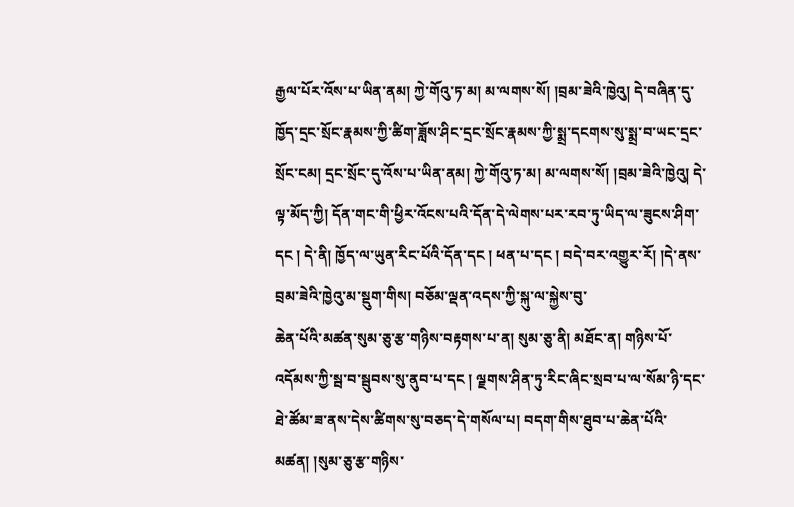རྒྱལ་པོར་འོས་པ་ཡིན་ནམ། ཀྱེ་གོའུ་ཏ་མ། མ་ལགས་སོ། །བྲམ་ཟེའི་ཁྱེའུ། དེ་བཞིན་དུ་ཁྱོད་དྲང་སྲོང་རྣམས་ཀྱི་ཚིག་ཟློས་ཤིང་དྲང་སྲོང་རྣམས་ཀྱི་སྨྲ་དངགས་སུ་སྨྲ་བ་ཡང་དྲང་སྲོང་ངམ། དྲང་སྲོང་དུ་འོས་པ་ཡིན་ནམ། ཀྱེ་གོའུ་ཏ་མ། མ་ལགས་སོ། །བྲམ་ཟེའི་ཁྱེའུ། དེ་ལྟ་མོད་ཀྱི། དོན་གང་གི་ཕྱིར་འོངས་པའི་དོན་དེ་ལེགས་པར་རབ་ཏུ་ཡིད་ལ་ཟུངས་ཤིག་དང ། དེ་ནི། ཁྱོད་ལ་ཡུན་རིང་པོའི་དོན་དང ། ཕན་པ་དང ། བདེ་བར་འགྱུར་རོ། །དེ་ནས་བྲམ་ཟེའི་ཁྱེའུ་མ་སྡུག་གིས། བཅོམ་ལྡན་འདས་ཀྱི་སྐུ་ལ་སྐྱེས་བུ་
ཆེན་པོའི་མཚན་སུམ་ཅུ་རྩ་གཉིས་བརྟགས་པ་ན། སུམ་ཅུ་ནི། མཐོང་ན། གཉིས་པོ་འདོམས་ཀྱི་སྦ་བ་སྦུབས་སུ་ནུབ་པ་དང ། ལྗགས་ཤིན་ཏུ་རིང་ཞིང་སྲབ་པ་ལ་སོམ་ཉི་དང་ཐེ་ཚོམ་ཟ་ནས་དེས་ཚིགས་སུ་བཅད་དེ་གསོལ་པ། བདག་གིས་ཐུབ་པ་ཆེན་པོའི་མཚན། །སུམ་ཅུ་རྩ་གཉིས་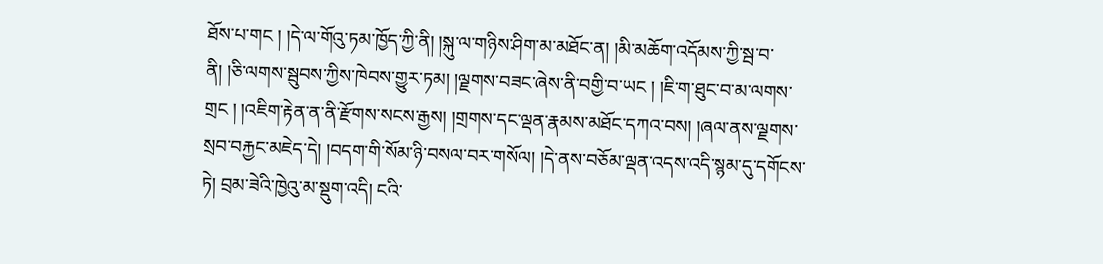ཐོས་པ་གང ། །དེ་ལ་གོའུ་ཏམ་ཁྱོད་ཀྱི་ནི། །སྐུ་ལ་གཉིས་ཤིག་མ་མཐོང་ན། །མི་མཆོག་འདོམས་ཀྱི་སྦ་བ་ནི། །ཅི་ལགས་སྦུབས་ཀྱིས་ཁེབས་གྱུར་ཏམ། །ལྗགས་བཟང་ཞེས་ནི་བགྱི་བ་ཡང ། །ཇི་ག་ཐུང་བ་མ་ལགས་གྲང ། །འཇིག་རྟེན་ན་ནི་རྫོགས་སངས་རྒྱས། །གྲགས་དང་ལྡན་རྣམས་མཐོང་དཀའ་བས། །ཞལ་ནས་ལྗགས་སྲབ་བརྐྱང་མཇེད་དེ། །བདག་གི་སོམ་ཉི་བསལ་བར་གསོལ། །དེ་ནས་བཅོམ་ལྡན་འདས་འདི་སྙམ་དུ་དགོངས་ཏེ། བྲམ་ཟེའི་ཁྱེའུ་མ་སྡུག་འདི། ངའི་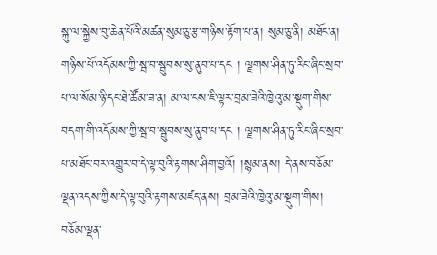སྐུ་ལ་སྐྱེས་བུ་ཆེན་པོའི་མཚན་སུམ་ཅུ་རྩ་གཉིས་རྟོག་པ་ན། སུམ་ཅུ་ནི། མཐོང་ན། གཉིས་པོ་འདོམས་ཀྱི་སྦ་བ་སྦུབས་སུ་ནུབ་པ་དང ། ལྗགས་ཤིན་ཏུ་རིང་ཞིང་སྲབ་པ་ལ་སོམ་ཉི་དང་ཐེ་ཚོམ་ཟ་ན། མ་ལ་ངས་ཇི་ལྟར་བྲམ་ཟེའི་ཁྱེའུ་མ་སྡུག་གིས་བདག་གི་འདོམས་ཀྱི་སྦ་བ་སྦུབས་སུ་ནུབ་པ་དང ། ལྗགས་ཤིན་ཏུ་རིང་ཞིང་སྲབ་པ་མཐོང་བར་འགྱུར་བ་དེ་ལྟ་བུའི་རྟགས་ཤིག་བྱའོ། །སྙམ་ནས། དེ་ནས་བཅོམ་ལྡན་འདས་ཀྱིས་དེ་ལྟ་བུའི་རྟགས་མཛད་ནས། བྲམ་ཟེའི་ཁྱེའུ་མ་སྡུག་གིས། བཅོམ་ལྡན་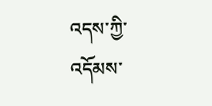འདས་ཀྱི་འདོམས་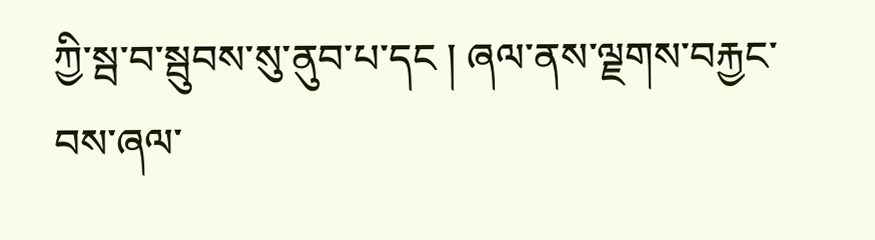ཀྱི་སྦ་བ་སྦུབས་སུ་ནུབ་པ་དང ། ཞལ་ནས་ལྗགས་བརྐྱང་བས་ཞལ་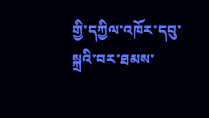གྱི་དཀྱིལ་འཁོར་དབུ་སྐྲའི་བར་ཐམས་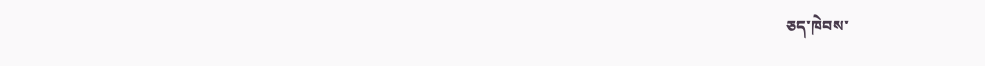ཅད་ཁེབས་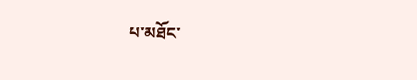པ་མཐོང་